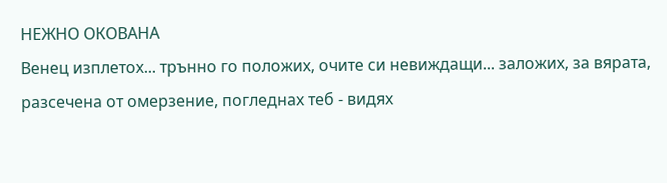НЕЖНО ОКОВАНА
Венец изплетох... трънно го положих, очите си невиждащи... заложих, за вярата, разсечена от омерзение, погледнах теб - видях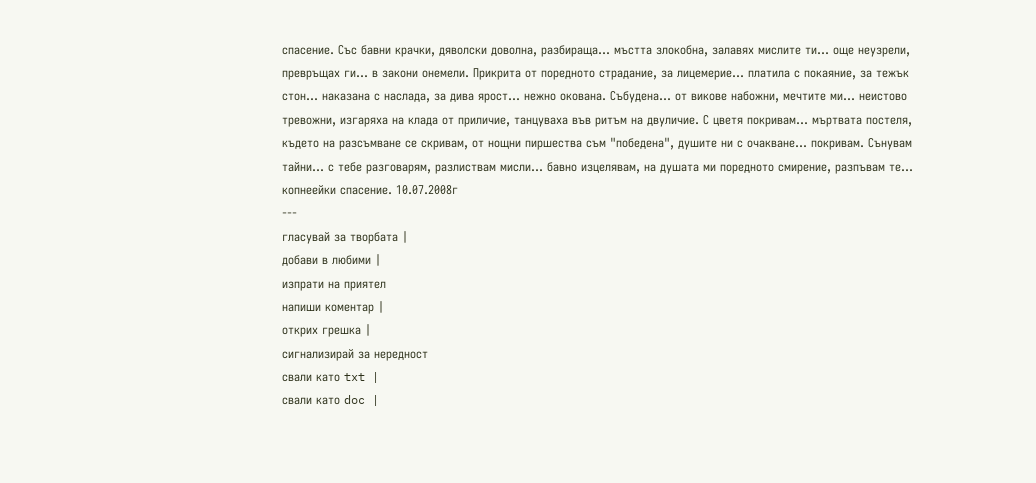спасение. Със бавни крачки, дяволски доволна, разбираща... мъстта злокобна, залавях мислите ти... още неузрели, превръщах ги... в закони онемели. Прикрита от поредното страдание, за лицемерие... платила с покаяние, за тежък стон... наказана с наслада, за дива ярост... нежно окована. Събудена... от викове набожни, мечтите ми... неистово тревожни, изгаряха на клада от приличие, танцуваха във ритъм на двуличие. С цветя покривам... мъртвата постеля, където на разсъмване се скривам, от нощни пиршества съм "победена", душите ни с очакване... покривам. Сънувам тайни... с тебе разговарям, разлиствам мисли... бавно изцелявам, на душата ми поредното смирение, разпъвам те... копнеейки спасение. 10.07.2008г
---
гласувай за творбата |
добави в любими |
изпрати на приятел
напиши коментар |
открих грешка |
сигнализирай за нередност
свали като txt |
свали като doc |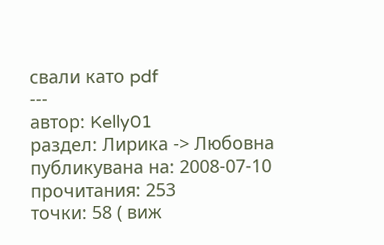свали като pdf
---
автор: Kelly01
раздел: Лирика -> Любовна
публикувана на: 2008-07-10
прочитания: 253
точки: 58 ( виж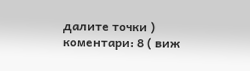далите точки )
коментари: 8 ( виж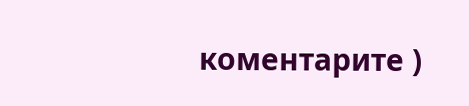коментарите )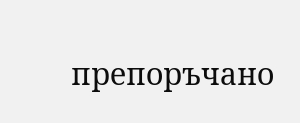препоръчано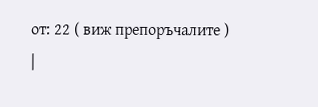от: 22 ( виж препоръчалите )
|